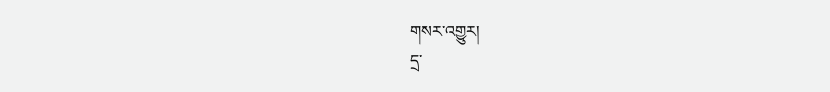གསར་འགྱུར།
དྲ་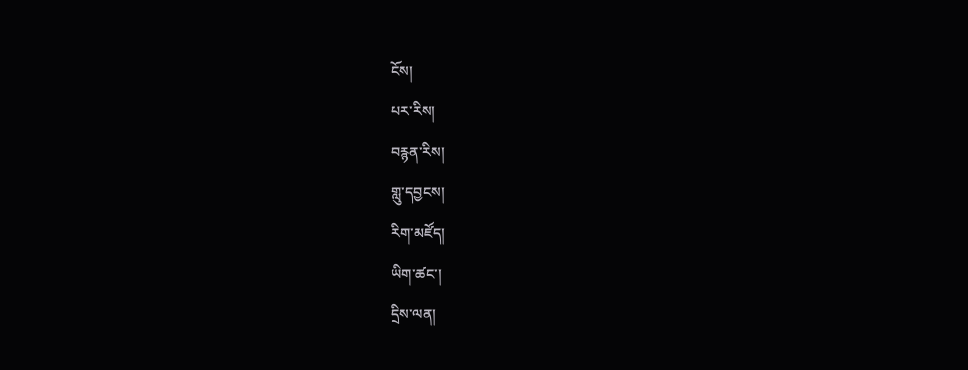ངོས།
པར་རིས།
བརྙན་རིས།
གླུ་དབྱངས།
རིག་མཛོད།
ཡིག་ཚང་།
དྲིས་ལན།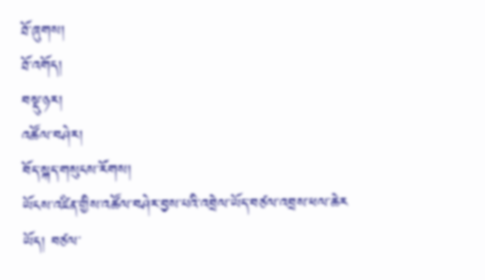ཐོ་ཞུགས།
ཐོ་འགོད།
བསྡུ་ཉར།
འཚོལ་བཤེར།
བོད་སྐད་གསུངས་རོགས།
ཡོངས་འཛིན་གྱིས་འཚོལ་བཤེར་བྱས་པའི་འབྲེལ་ཡོད་བཙལ་འབྲས་ཕལ་ཆེར
ཡོད། བཙལ་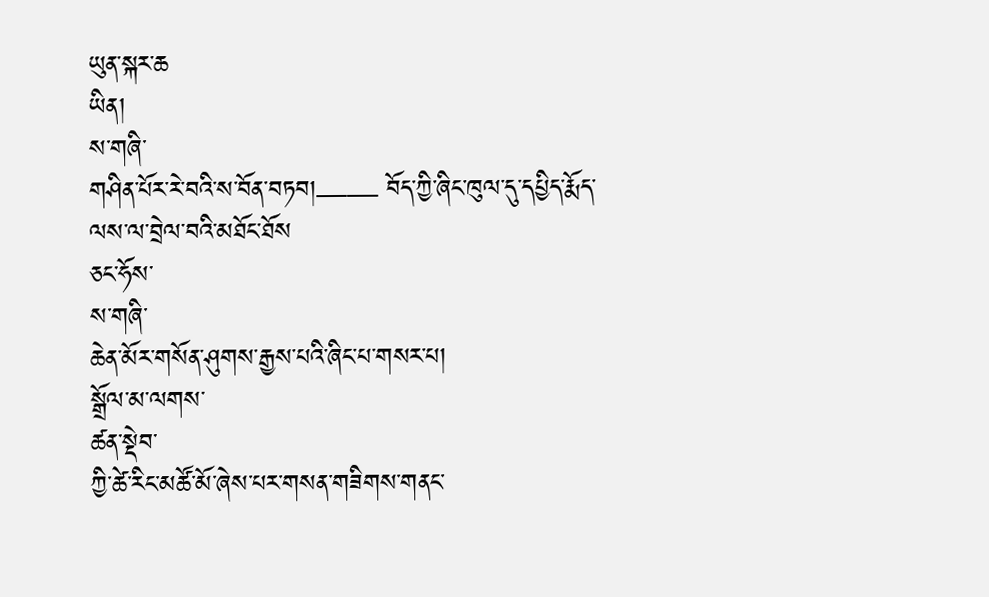ཡུན་སྐར་ཆ
ཡིན།
ས་གཞི་
གཤིན་པོར་རེ་བའི་ས་བོན་བཏབ།—— བོད་ཀྱི་ཞིང་ཁུལ་དུ་དཔྱིད་རྨོད་ལས་ལ་བྲེལ་བའི་མཐོང་ཐོས
ཅང་ཧོས་
ས་གཞི་
ཆེན་མོར་གསོན་ཤུགས་རྒྱས་པའི་ཞིང་པ་གསར་པ།
སྒྲོལ་མ་ལགས་
ཚན་སྡེབ་
ཀྱི་ཚེ་རིང་མཚོ་མོ་ཞེས་པར་གསན་གཟིགས་གནང་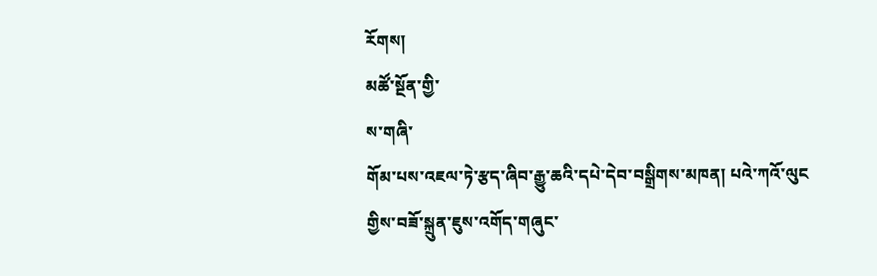རོགས།
མཚོ་སྔོན་གྱི་
ས་གཞི་
གོམ་པས་འཇལ་ཏེ་རྩད་ཞིབ་རྒྱུ་ཆའི་དཔེ་དེབ་བསྒྲིགས་མཁན། པའེ་ཀའོ་ལུང
གྱིས་བཟོ་སྐྲུན་ཇུས་འགོད་གཞུང་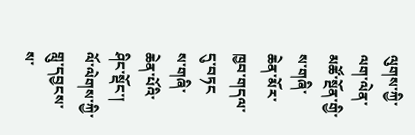ལུགས་ཀྱི་ལག་ལེན་མཚོ་སྔོན་གྱི་
ས་གཞི་
ཆེན་མོར་ཁྱབ་གདལ་དུ་བཏང
ས་གཞི་
ཆེན་པོའི་ཤིང་སྡོང་།
ལོ་ལེགས་ཀྱི་གླུ་དབྱངས་ས་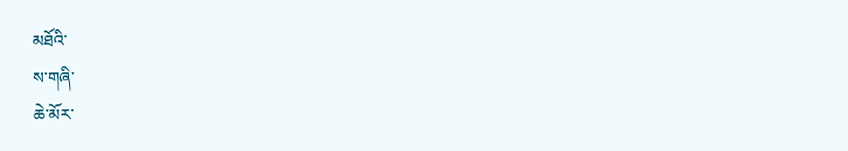མཐོའི་
ས་གཞི་
ཆེ་མོར་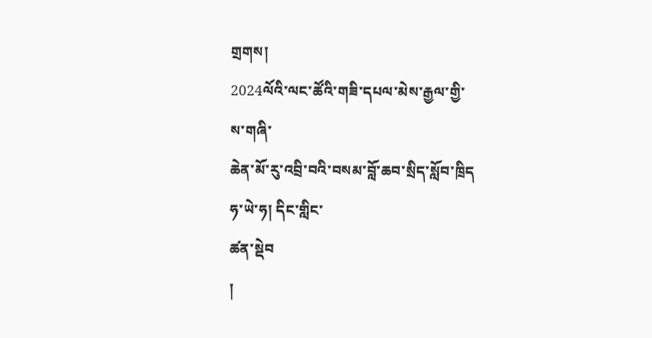གྲགས།
2024ལོའི་ལང་ཚོའི་གཟི་དཔལ་མེས་རྒྱལ་གྱི་
ས་གཞི་
ཆེན་མོ་རུ་འབྲི་བའི་བསམ་བློ་ཆབ་སྲིད་སློབ་ཁྲིད
ཧ་ཡེ་ཧ། དིང་གླིང་
ཚན་སྡེབ
།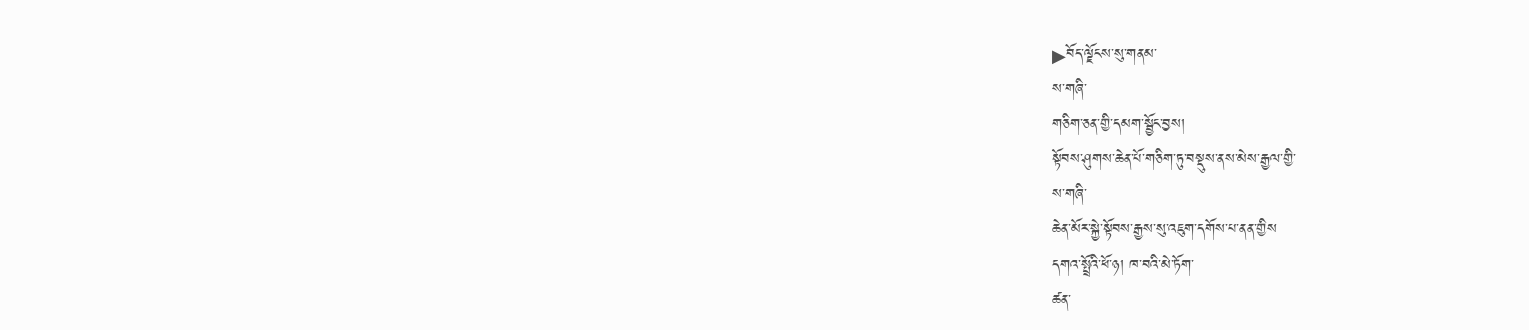▶བོད་ལྗོངས་སུ་གནམ་
ས་གཞི་
གཅིག་ཅན་གྱི་དམག་སྦྱོང་བྱས།
སྟོབས་ཤུགས་ཆེན་པོ་གཅིག་ཏུ་བསྡུས་ནས་མེས་རྒྱལ་གྱི་
ས་གཞི་
ཆེན་མོར་སྐྱེ་སྟོབས་རྒྱས་སུ་འཇུག་དགོས་པ་ནན་གྱིས
དགའ་སྤྲོའི་ཕོ་ཉ། ཁ་བའི་མེ་ཏོག་
ཚན་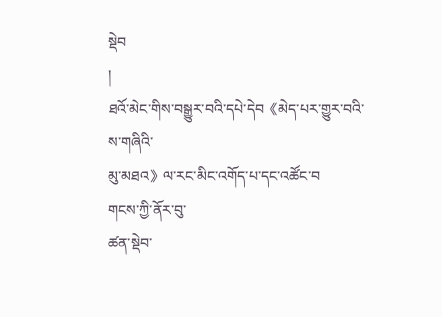སྡེབ
།
ཐའོ་མེང་གིས་བསྒྱུར་བའི་དཔེ་དེབ《མེད་པར་གྱུར་བའི་
ས་གཞིའི་
མུ་མཐའ》ལ་རང་མིང་འགོད་པ་དང་འཚོང་བ
གངས་ཀྱི་ནོར་བུ་
ཚན་སྡེབ་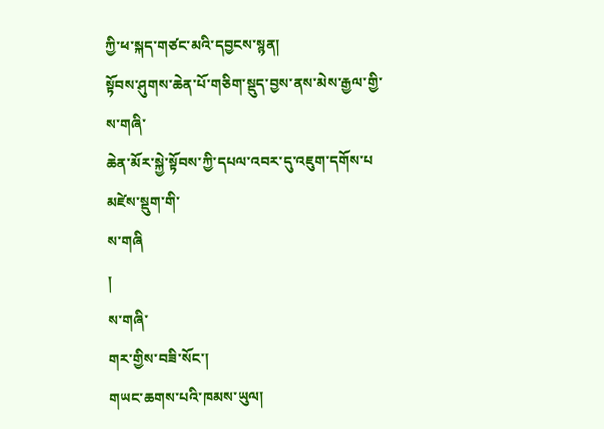ཀྱི་ཕ་སྐད་གཙང་མའི་དབྱངས་སྙན།
སྟོབས་ཤུགས་ཆེན་པོ་གཅིག་སྡུད་བྱས་ནས་མེས་རྒྱལ་གྱི་
ས་གཞི་
ཆེན་མོར་སྐྱེ་སྟོབས་ཀྱི་དཔལ་འབར་དུ་འཇུག་དགོས་པ
མཛེས་སྡུག་གི་
ས་གཞི
།
ས་གཞི་
གར་གྱིས་བཟི་སོང་།
གཡང་ཆགས་པའི་ཁམས་ཡུལ།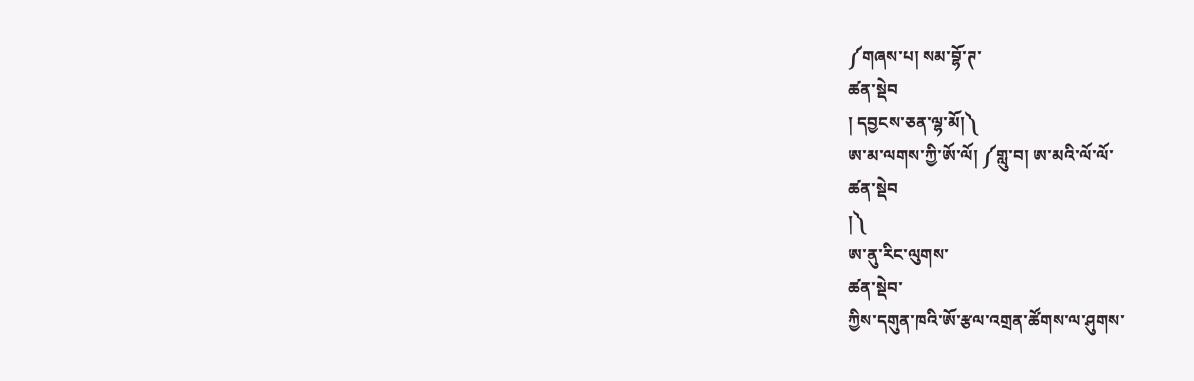༼གཞས་པ། སམ་བྷོ་ཊ་
ཚན་སྡེབ
། དབྱངས་ཅན་ལྷ་མོ།༽
ཨ་མ་ལགས་ཀྱི་ཨོ་ལོ། ༼གླུ་བ། ཨ་མའི་ལོ་ལོ་
ཚན་སྡེབ
།༽
ཨ་ནུ་རིང་ལུགས་
ཚན་སྡེབ་
ཀྱིས་དགུན་ཁའི་ཨོ་རྩལ་འགྲན་ཚོགས་ལ་ཤུགས་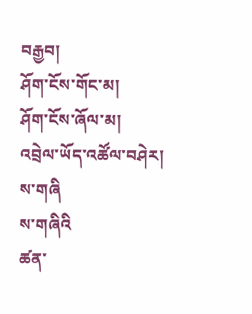བརྒྱབ།
ཤོག་ངོས་གོང་མ།
ཤོག་ངོས་ཞོལ་མ།
འབྲེལ་ཡོད་འཚོལ་བཤེར།
ས་གཞི
ས་གཞིའི
ཚན་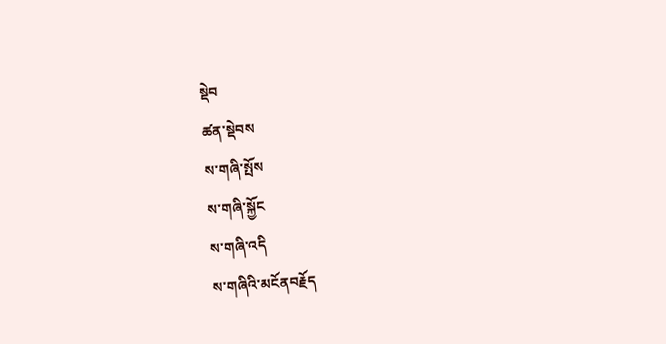སྡེབ
ཚན་སྡེབས
ས་གཞི་སྤོས
ས་གཞི་སྐྱོང
ས་གཞི་འདི
ས་གཞིའི་མངོནབརྗོད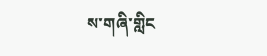ས་གཞི་གླིང